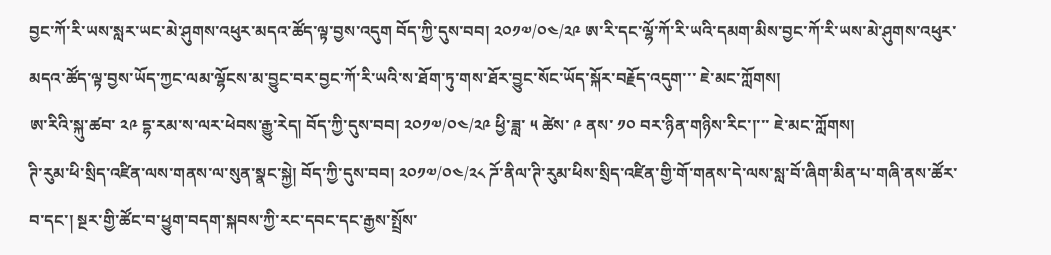བྱང་ཀོ་རི་ཡས་སླར་ཡང་མེ་ཤུགས་འཕུར་མདའ་ཚོད་ལྟ་བྱས་འདུག བོད་ཀྱི་དུས་བབ། ༢༠༡༧/༠༤/༢༩ ཨ་རི་དང་ལྷོ་ཀོ་རི་ཡའི་དམག་མིས་བྱང་ཀོ་རི་ཡས་མེ་ཤུགས་འཕུར་མདའ་ཚོད་ལྟ་བྱས་ཡོད་ཀྱང་ལམ་ལྷོངས་མ་བྱུང་བར་བྱང་ཀོ་རི་ཡའི་ས་ཐོག་ཏུ་གས་ཐོར་བྱུང་སོང་ཡོད་སྐོར་བརྗོད་འདུག་་་ ཇེ་མང་ཀློགས།
ཨ་རིའི་སྐུ་ཚབ་ ༢༩ དྷ་རམ་ས་ལར་ཕེབས་རྒྱུ་རེད། བོད་ཀྱི་དུས་བབ། ༢༠༡༧/༠༤/༢༩ ཕྱི་ཟླ་ ༥ ཚེས་ ༩ ནས་ ༡༠ བར་ཉིན་གཉིས་རིང་།་་་ ཇེ་མང་ཀློགས།
ཊི་རུམ་ཕི་སྲིད་འཛིན་ལས་གནས་ལ་སུན་སྣང་སྐྱེ། བོད་ཀྱི་དུས་བབ། ༢༠༡༧/༠༤/༢༨ ཌོ་ནིལ་ཊི་རུམ་ཕིས་སྲིད་འཛིན་གྱི་གོ་གནས་དེ་ལས་སླ་བོ་ཞིག་མིན་པ་གཞི་ནས་ཚོར་བ་དང་། སྔར་གྱི་ཚོང་བ་ཕྱུག་བདག་སྐབས་ཀྱི་རང་དབང་དང་རྒྱས་སྤྲོས་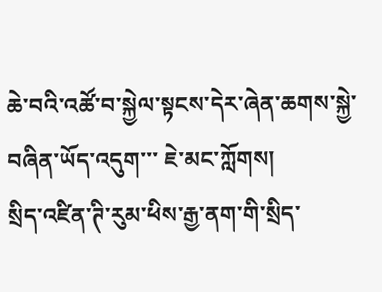ཆེ་བའི་འཚོ་བ་སྐྱེལ་སྟངས་དེར་ཞེན་ཆགས་སྐྱེ་བཞིན་ཡོད་འདུག་་་ ཇེ་མང་ཀློགས།
སྲིད་འཛིན་ཊི་རུམ་ཕིས་རྒྱ་ནག་གི་སྲིད་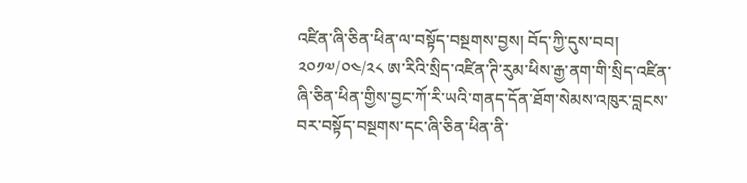འཛིན་ཞི་ཅིན་ཕིན་ལ་བསྟོད་བསྔགས་བྱས། བོད་ཀྱི་དུས་བབ། ༢༠༡༧/༠༤/༢༨ ཨ་རིའི་སྲིད་འཛིན་ཊི་རུམ་ཕིས་རྒྱ་ནག་གི་སྲིད་འཛིན་ཞི་ཅིན་ཕིན་གྱིས་བྱང་ཀོ་རི་ཡའི་གནད་དོན་ཐོག་སེམས་འཁུར་བླངས་བར་བསྟོད་བསྔགས་དང་ཞི་ཅིན་ཕིན་ནི་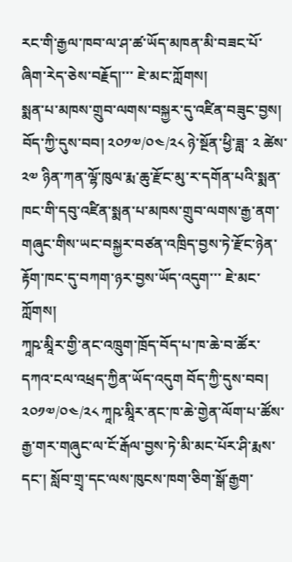རང་གི་རྒྱལ་ཁབ་ལ་ཤ་ཚ་ཡོད་མཁན་མི་བཟང་པོ་ཞིག་རེད་ཅེས་བརྗོད།་་་ ཇེ་མང་ཀློགས།
སྨན་པ་མཁས་གྲུབ་ལགས་བསྐྱར་དུ་འཛིན་བཟུང་བྱས། བོད་ཀྱི་དུས་བབ། ༢༠༡༧/༠༤/༢༨ ཉེ་སྔོན་ཕྱི་ཟླ་ ༢ ཚེས་ ༢༧ ཉིན་ཀན་ལྷོ་ཁུལ་རྨ་ཆུ་རྫོང་མུ་ར་དགོན་པའི་སྨན་ཁང་གི་དབུ་འཛིན་སྨན་པ་མཁས་གྲུབ་ལགས་རྒྱ་ནག་གཞུང་གིས་ཡང་བསྐྱར་བཙན་འཁྲིད་བྱས་ཏེ་རྫོང་ཉེན་རྟོག་ཁང་དུ་བཀག་ཉར་བྱས་ཡོད་འདུག་་་ ཇེ་མང་ཀློགས།
ཀཱཥ་མཱིར་གྱི་ནང་འཁྲུག་ཁྲོད་བོད་པ་ཁ་ཆེ་བ་ཚོར་དཀའ་ངལ་འཕྲད་ཀྱིན་ཡོད་འདུག བོད་ཀྱི་དུས་བབ། ༢༠༡༧/༠༤/༢༨ ཀཱཥ་མཱིར་ནང་ཁ་ཆེ་གྱེན་ལོག་པ་ཚོས་རྒྱ་གར་གཞུང་ལ་ངོ་རྒོལ་བྱས་ཏེ་མི་མང་པོར་ཤི་རྨས་དང་། སློབ་གྲྭ་དང་ལས་ཁུངས་ཁག་ཅིག་སྒོ་རྒྱག་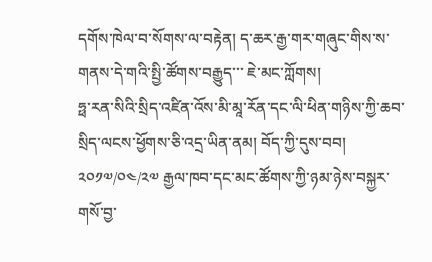དགོས་ཁེལ་བ་སོགས་ལ་བརྟེན། ད་ཆར་རྒྱ་གར་གཞུང་གིས་ས་གནས་དེ་གའི་སྤྱི་ཚོགས་བརྒྱུད་་་ ཇེ་མང་ཀློགས།
ཧྥ་རན་སིའི་སྲིད་འཛིན་འོས་མི་མཱ་རོན་དང་ལི་ཕིན་གཉིས་ཀྱི་ཆབ་སྲིད་ལངས་ཕྱོགས་ཅི་འདྲ་ཡིན་ནམ། བོད་ཀྱི་དུས་བབ། ༢༠༡༧/༠༤/༢༧ རྒྱལ་ཁབ་དང་མང་ཚོགས་ཀྱི་ཉམ་ཉེས་བསྐྱར་གསོ་བྱ་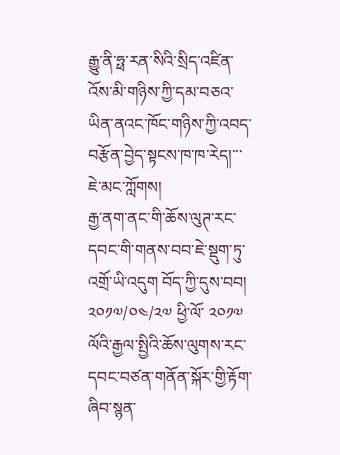རྒྱུ་ནི་ཧྥ་རན་སིའི་སྲིད་འཛིན་འོས་མི་གཉིས་ཀྱི་དམ་བཅའ་ཡིན་ནའང་ཁོང་གཉིས་ཀྱི་འབད་བརྩོན་བྱེད་སྟངས་ཁ་ཁ་རེད།་་་ ཇེ་མང་ཀློགས།
རྒྱ་ནག་ནང་གི་ཆོས་ལུཊ་རང་དབང་གི་གནས་བབ་ཇེ་སྡུག་ཏུ་འགྲོ་ཡི་འདུག བོད་ཀྱི་དུས་བབ། ༢༠༡༧/༠༤/༢༧ ཕྱི་ལོ་ ༢༠༡༧ ལོའི་རྒྱལ་སྤྱིའི་ཆོས་ལུགས་རང་དབང་བཙན་གནོན་སྐོར་གྱི་རྟོག་ཞིབ་སྙན་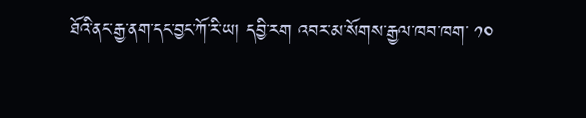ཐོའི་ནང་རྒྱ་ནག་དང་བྱང་ཀོ་རི་ཡ། དབྱི་རག འབར་མ་སོགས་རྒྱལ་ཁབ་ཁག་ ༡༠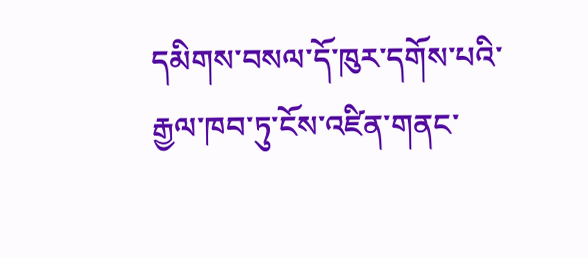དམིགས་བསལ་དོ་ཁུར་དགོས་པའི་རྒྱལ་ཁབ་ཏུ་ངོས་འཛིན་གནང་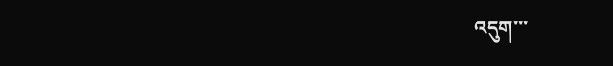འདུག་་་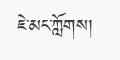ཇེ་མང་ཀློགས།